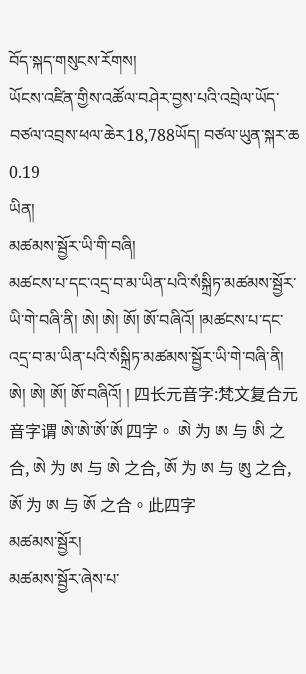བོད་སྐད་གསུངས་རོགས།
ཡོངས་འཛིན་གྱིས་འཚོལ་བཤེར་བྱས་པའི་འབྲེལ་ཡོད་བཙལ་འབྲས་ཕལ་ཆེར18,788ཡོད། བཙལ་ཡུན་སྐར་ཆ 0.19
ཡིན།
མཚམས་སྦྱོར་ཡི་གི་བཞི།
མཚངས་པ་དང་འདྲ་བ་མ་ཡིན་པའི་སཾསྐྲིཏ་མཚམས་སྦྱོར་ཡི་གེ་བཞི་ནི། ཨེ། ཨེ། ཨོ། ཨོ་བཞིའོ། །མཚངས་པ་དང་འདྲ་བ་མ་ཡིན་པའི་སཾསྐྲིཏ་མཚམས་སྦྱོར་ཡི་གེ་བཞི་ནི། ཨེ། ཨེ། ཨོ། ཨོ་བཞིའོ། ། 四长元音字:梵文复合元音字谓 ཨེ་ཨེ་ཨོ་ཨོ 四字。 ཨེ 为 ཨ 与 ཨི 之合, ཨེ 为 ཨ 与 ཨེ 之合, ཨོ 为 ཨ 与 ཨུ 之合, ཨོ 为 ཨ 与 ཨོ 之合。此四字
མཚམས་སྦྱོར།
མཚམས་སྦྱོར་ཞེས་པ་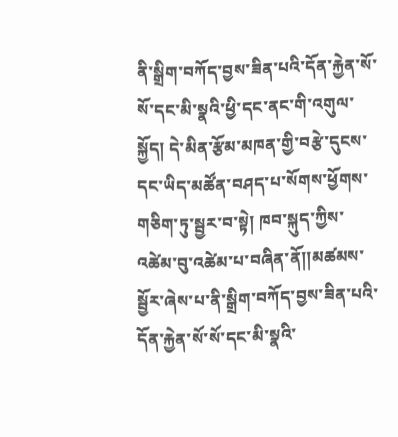ནི་སྒྲིག་བཀོད་བྱས་ཟིན་པའི་དོན་རྐྱེན་སོ་སོ་དང་མི་སྣའི་ཕྱི་དང་ནང་གི་འགུལ་སྐྱོད། དེ་མིན་རྩོམ་མཁན་གྱི་བརྩེ་དུངས་དང་ཡིད་མཚོན་བཤད་པ་སོགས་ཕྱོགས་གཅིག་ཏུ་སྦྱར་བ་སྟེ། ཁབ་སྐུད་ཀྱིས་འཚེམ་བུ་འཚེམ་པ་བཞིན་ནོ།།མཚམས་སྦྱོར་ཞེས་པ་ནི་སྒྲིག་བཀོད་བྱས་ཟིན་པའི་དོན་རྐྱེན་སོ་སོ་དང་མི་སྣའི་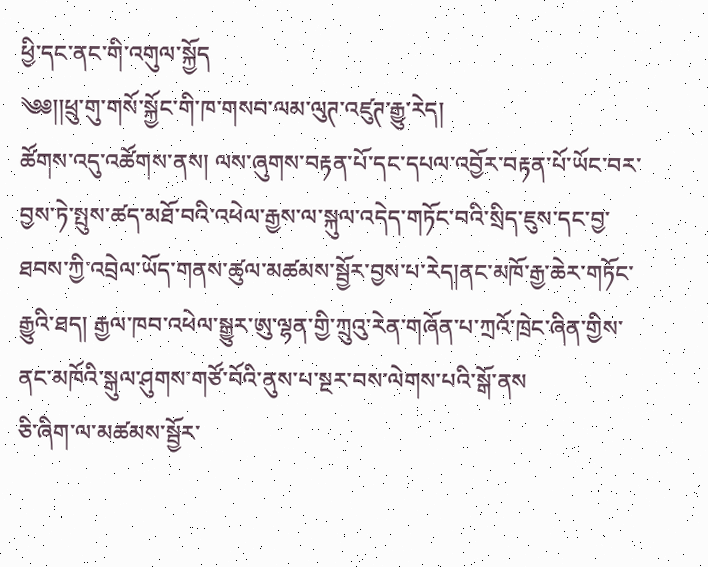ཕྱི་དང་ནང་གི་འགུལ་སྐྱོད
༄༅།།ཕྲུ་གུ་གསོ་སྐྱོང་གི་ཁ་གསབ་ལམ་ལུཊ་འཛུཊ་རྒྱུ་རེད།
ཚོགས་འདུ་འཚོགས་ནས། ལས་ཞུགས་བརྟན་པོ་དང་དཔལ་འབྱོར་བརྟན་པོ་ཡོང་བར་བྱས་ཏེ་སྤུས་ཚད་མཐོ་བའི་འཕེལ་རྒྱས་ལ་སྐུལ་འདེད་གཏོང་བའི་སྲིད་ཇུས་དང་བྱ་ཐབས་ཀྱི་འབྲེལ་ཡོད་གནས་ཚུལ་མཚམས་སྦྱོར་བྱས་པ་རེད།ནང་མཁོ་རྒྱ་ཆེར་གཏོང་རྒྱུའི་ཐད། རྒྱལ་ཁབ་འཕེལ་སྒྱུར་ཨུ་ལྷན་གྱི་ཀྲུའུ་རེན་གཞོན་པ་ཀྲའོ་ཁྲེང་ཞིན་གྱིས་ནང་མཁོའི་སྒུལ་ཤུགས་གཙོ་བོའི་ནུས་པ་སྔར་བས་ལེགས་པའི་སྒོ་ནས
ཅི་ཞིག་ལ་མཚམས་སྦྱོར་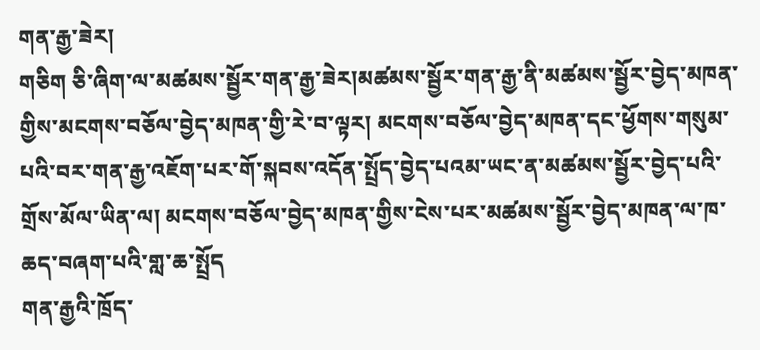གན་རྒྱ་ཟེར།
གཅིག ཅི་ཞིག་ལ་མཚམས་སྦྱོར་གན་རྒྱ་ཟེར།མཚམས་སྦྱོར་གན་རྒྱ་ནི་མཚམས་སྦྱོར་བྱེད་མཁན་གྱིས་མངགས་བཅོལ་བྱེད་མཁན་གྱི་རེ་བ་ལྟར། མངགས་བཅོལ་བྱེད་མཁན་དང་ཕྱོགས་གསུམ་པའི་བར་གན་རྒྱ་འཇོག་པར་གོ་སྐབས་འདོན་སྤྲོད་བྱེད་པའམ་ཡང་ན་མཚམས་སྦྱོར་བྱེད་པའི་གྲོས་མོལ་ཡིན་ལ། མངགས་བཅོལ་བྱེད་མཁན་གྱིས་ངེས་པར་མཚམས་སྦྱོར་བྱེད་མཁན་ལ་ཁ་ཆད་བཞག་པའི་གླ་ཆ་སྤྲོད
གན་རྒྱའི་ཁྲོད་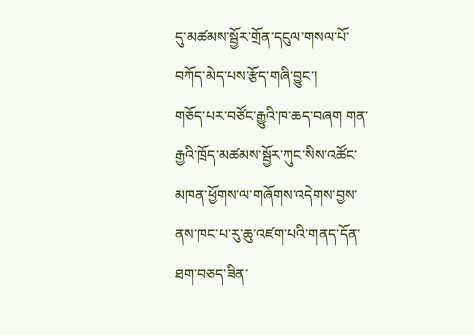དུ་མཚམས་སྦྱོར་གྲོན་དངུལ་གསལ་པོ་བཀོད་མེད་པས་རྩོད་གཞི་བྱུང་།
གཅོད་པར་བཙོང་རྒྱུའི་ཁ་ཆད་བཞག གན་རྒྱའི་ཁྲོད་མཚམས་སྦྱོར་ཀུང་སིས་འཚོང་མཁན་ཕྱོགས་ལ་གཞོགས་འདེགས་བྱས་ནས་ཁང་པ་རུ་ཆུ་འཛག་པའི་གནད་དོན་ཐག་བཅད་ཟིན་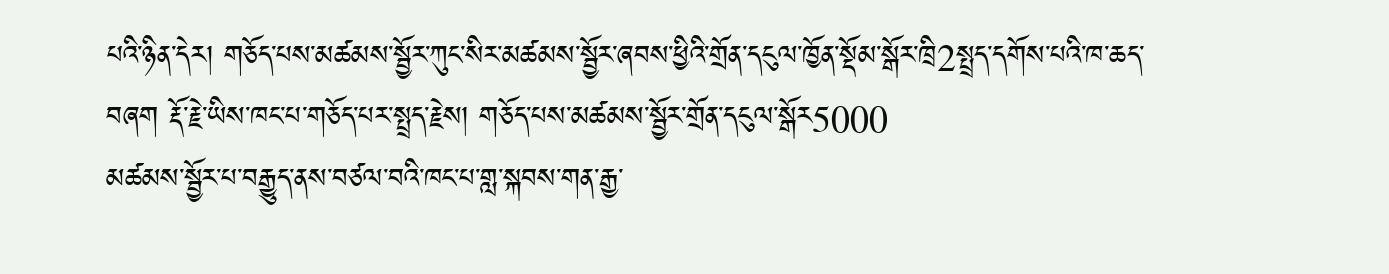པའི་ཉིན་དེར། གཅོད་པས་མཚམས་སྦྱོར་ཀུང་སིར་མཚམས་སྦྱོར་ཞབས་ཕྱིའི་གྲོན་དངུལ་ཁྱོན་སྡོམ་སྒོར་ཁྲི2སྤྲད་དགོས་པའི་ཁ་ཆད་བཞག རྡོ་རྗེ་ཡིས་ཁང་པ་གཅོད་པར་སྤྲད་རྗེས། གཅོད་པས་མཚམས་སྦྱོར་གྲོན་དངུལ་སྒོར5000
མཚམས་སྦྱོར་པ་བརྒྱུད་ནས་བཙལ་བའི་ཁང་པ་གླ་སྐབས་གན་རྒྱ་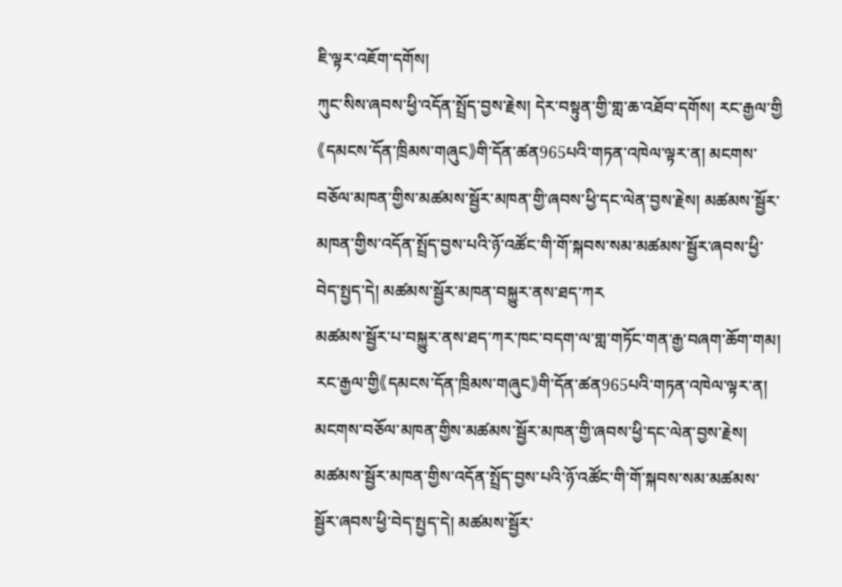ཇི་ལྟར་འཇོག་དགོས།
ཀུང་སིས་ཞབས་ཕྱི་འདོན་སྤྲོད་བྱས་རྗེས། དེར་བསྟུན་གྱི་གླ་ཆ་འཐོབ་དགོས། རང་རྒྱལ་གྱི《དམངས་དོན་ཁྲིམས་གཞུང》གི་དོན་ཚན965པའི་གཏན་འཁེལ་ལྟར་ན། མངགས་བཅོལ་མཁན་གྱིས་མཚམས་སྦྱོར་མཁན་གྱི་ཞབས་ཕྱི་དང་ལེན་བྱས་རྗེས། མཚམས་སྦྱོར་མཁན་གྱིས་འདོན་སྤྲོད་བྱས་པའི་ཉོ་འཚོང་གི་གོ་སྐབས་སམ་མཚམས་སྦྱོར་ཞབས་ཕྱི་བེད་སྤྱད་དེ། མཚམས་སྦྱོར་མཁན་བསྐྱུར་ནས་ཐད་ཀར
མཚམས་སྦྱོར་པ་བསྐྱུར་ནས་ཐད་ཀར་ཁང་བདག་ལ་གླ་གཏོང་གན་རྒྱ་བཞག་ཆོག་གམ།
རང་རྒྱལ་གྱི《དམངས་དོན་ཁྲིམས་གཞུང》གི་དོན་ཚན965པའི་གཏན་འཁེལ་ལྟར་ན། མངགས་བཅོལ་མཁན་གྱིས་མཚམས་སྦྱོར་མཁན་གྱི་ཞབས་ཕྱི་དང་ལེན་བྱས་རྗེས། མཚམས་སྦྱོར་མཁན་གྱིས་འདོན་སྤྲོད་བྱས་པའི་ཉོ་འཚོང་གི་གོ་སྐབས་སམ་མཚམས་སྦྱོར་ཞབས་ཕྱི་བེད་སྤྱད་དེ། མཚམས་སྦྱོར་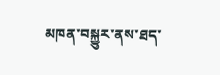མཁན་བསྐྱུར་ནས་ཐད་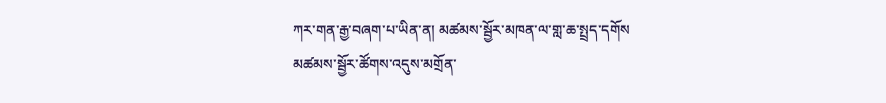ཀར་གན་རྒྱ་བཞག་པ་ཡིན་ན། མཚམས་སྦྱོར་མཁན་ལ་གླ་ཆ་སྤྲད་དགོས
མཚམས་སྦྱོར་ཚོགས་འདུས་མགྲོན་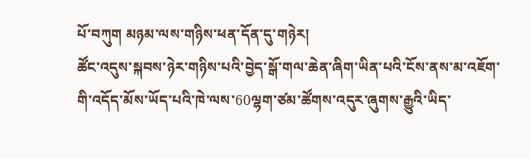པོ་བཀུག མཉམ་ལས་གཉིས་ཕན་དོན་དུ་གཉེར།
ཚོང་འདུས་སྐབས་ཉེར་གཉིས་པའི་བྱེད་སྒོ་གལ་ཆེན་ཞིག་ཡིན་པའི་ངོས་ནས་མ་འཇོག་གི་འདོད་མོས་ཡོད་པའི་ཁེ་ལས་60ལྷག་ཙམ་ཚོགས་འདུར་ཞུགས་རྒྱུའི་ཡིད་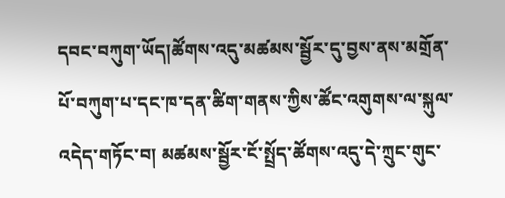དབང་བཀུག་ཡོད།ཚོགས་འདུ་མཚམས་སྦྱོར་དུ་བྱས་ནས་མགྲོན་པོ་བཀུག་པ་དང་ཁ་དན་ཚིག་གནས་ཀྱིས་ཚོང་འགུགས་ལ་སྐུལ་འདེད་གཏོང་བ། མཚམས་སྦྱོར་ངོ་སྤྲོད་ཚོགས་འདུ་དེ་ཀྲུང་གུང་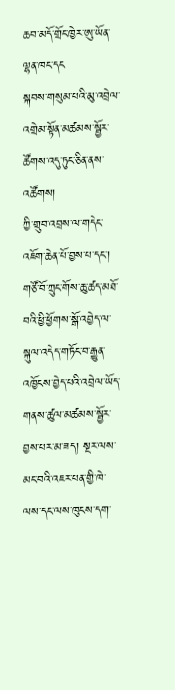ཆབ་མདོ་གྲོང་ཁྱེར་ཨུ་ཡོན་ལྷན་ཁང་དང
སྐབས་གསུམ་པའི་མུ་འབྲེལ་འགྲེམ་སྟོན་མཚམས་སྦྱོར་ཚོགས་འདུ་ཏུང་ཅིན་ནས་འཚོགས།
ཀྱི་གྲུབ་འབྲས་ལ་གདེང་འཇོག་ཆེན་པོ་བྱས་པ་དང་། གཙོ་བོ་ཀྲུང་གོས་ཆུ་ཚད་མཐོ་བའི་ཕྱི་ཕྱོགས་སྒོ་འབྱེད་ལ་སྐུལ་འདེད་གཏོང་བ་རྒྱུན་འཁྱོངས་བྱེད་པའི་འབྲེལ་ཡོད་གནས་ཚུལ་མཚམས་སྦྱོར་བྱས་པར་མ་ཟད། སྔར་ལས་མང་བའི་འཇར་པན་གྱི་ཁེ་ལས་དང་ལས་ཁུངས་དག་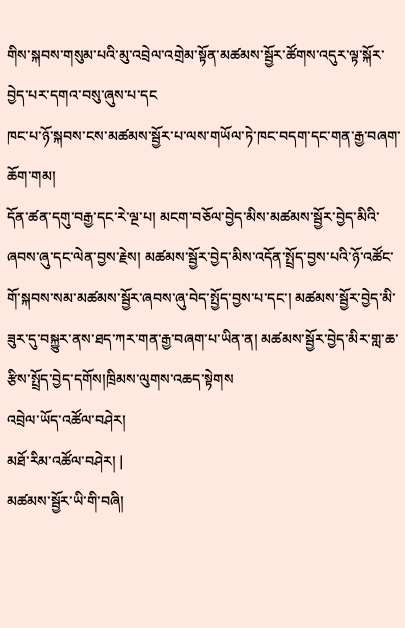གིས་སྐབས་གསུམ་པའི་མུ་འབྲེལ་འགྲེམ་སྟོན་མཚམས་སྦྱོར་ཚོགས་འདུར་ལྟ་སྐོར་བྱེད་པར་དགའ་བསུ་ཞུས་པ་དང
ཁང་པ་ཉོ་སྐབས་ངས་མཚམས་སྦྱོར་པ་ལས་གཡོལ་ཏེ་ཁང་བདག་དང་གན་རྒྱ་བཞག་ཆོག་གམ།
དོན་ཚན་དགུ་བརྒྱ་དང་རེ་ལྔ་པ། མངག་བཅོལ་བྱེད་མིས་མཚམས་སྦྱོར་བྱེད་མིའི་ཞབས་ཞུ་དང་ལེན་བྱས་རྗེས། མཚམས་སྦྱོར་བྱེད་མིས་འདོན་སྤྲོད་བྱས་པའི་ཉོ་འཚོང་གོ་སྐབས་སམ་མཚམས་སྦྱོར་ཞབས་ཞུ་བེད་སྤྱོད་བྱས་པ་དང་། མཚམས་སྦྱོར་བྱེད་མི་ཟུར་དུ་བསྐྱུར་ནས་ཐད་ཀར་གན་རྒྱ་བཞག་པ་ཡིན་ན། མཚམས་སྦྱོར་བྱེད་མིར་གླ་ཆ་རྩིས་སྤྲོད་བྱེད་དགོས།ཁྲིམས་ལུགས་འཆད་སྟེགས
འབྲེལ་ཡོད་འཚོལ་བཤེར།
མཐོ་རིམ་འཚོལ་བཤེར། |
མཚམས་སྦྱོར་ཡི་གི་བཞི།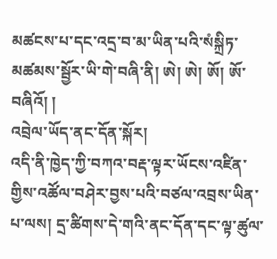མཚངས་པ་དང་འདྲ་བ་མ་ཡིན་པའི་སཾསྐྲིཏ་མཚམས་སྦྱོར་ཡི་གེ་བཞི་ནི། ཨེ། ཨེ། ཨོ། ཨོ་བཞིའོ། །
འབྲེལ་ཡོད་ནང་དོན་སྐོར།
འདི་ནི་ཁྱེད་ཀྱི་བཀའ་བརྡ་ལྟར་ཡོངས་འཛིན་གྱིས་འཚོལ་བཤེར་བྱས་པའི་བཙལ་འབྲས་ཡིན་པ་ལས། དྲ་ཚིགས་དེ་གའི་ནང་དོན་དང་ལྟ་ཚུལ་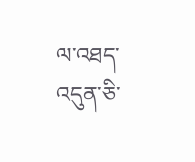ལ་འཐད་འདུན་ཅི་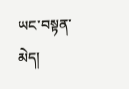ཡང་བསྟན་མེད།